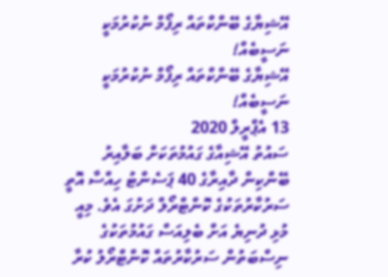އޭޝިޔާގެ ބޭންކްތައް ރިފޯމް ނުކުރުމަކީ ނަސީބެއް!
އޭޝިޔާގެ ބޭންކްތައް ރިފޯމް ނުކުރުމަކީ ނަސީބެއް!
13 އެޕްރީލް 2020
ސައުތު އޭޝިއާގެ ގައުމުތަކަށް ބަލާއިރު ބޭންކިން ދާއިރާގެ 40 ޕަސެންޓު ހިއްސާ އޮތީ ސަރުކާރުތަކުގެ ކޮންޓްރޯލް ދަށުގަ އެވެ. މިއީ މުޅި ދުނިޔެ އަށް ބެލިއަސް ގައުމުތަކުގެ ނިސްބަތުން ސަރުކާރުތައް ކޮންޓްރޯލު ކުރާ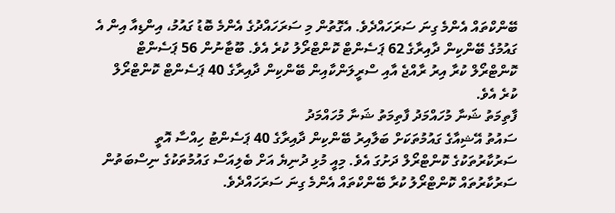ބޭންކްތައް އެންމެ ގިނަ ސަރަހައްދެވެ. އެގޮތުން މި ސަރަހައްދުގެ އެންމެ ބޮޑު ގައުމު، އިންޑިއާ އިން އެ ގައުމުގެ ބޭންކިން ދާއިރާގެ 62 ޕަސެންޓް ކޮންޓްރޯލު ކުރެ އެވެ. ބޫޓާނުން 56 ޕަސެންޓް ކޮންޓްރޯލް ކުރާ އިރު ރާއްޖެ އާއި ސްރީލަންކާއިން ބޭންކިން ދާއިރާގެ 40 ޕަސެންޓް ކޮންޓްރޯލް ކުރެ އެވެ.
ފާތިމަތު ޝަނާ މުހައްމަދު ފާތިމަތު ޝަނާ މުހައްމަދު
ސައުތު އޭޝިއާގެ ގައުމުތަކަށް ބަލާއިރު ބޭންކިން ދާއިރާގެ 40 ޕަސެންޓު ހިއްސާ އޮތީ ސަރުކާރުތަކުގެ ކޮންޓްރޯލް ދަށުގަ އެވެ. މިއީ މުޅި ދުނިޔެ އަށް ބެލިއަސް ގައުމުތަކުގެ ނިސްބަތުން ސަރުކާރުތައް ކޮންޓްރޯލު ކުރާ ބޭންކްތައް އެންމެ ގިނަ ސަރަހައްދެވެ.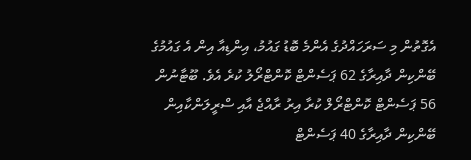އެގޮތުން މި ސަރަހައްދުގެ އެންމެ ބޮޑު ގައުމު، އިންޑިއާ އިން އެ ގައުމުގެ ބޭންކިން ދާއިރާގެ 62 ޕަސެންޓް ކޮންޓްރޯލު ކުރެ އެވެ. ބޫޓާނުން 56 ޕަސެންޓް ކޮންޓްރޯލް ކުރާ އިރު ރާއްޖެ އާއި ސްރީލަންކާއިން ބޭންކިން ދާއިރާގެ 40 ޕަސެންޓް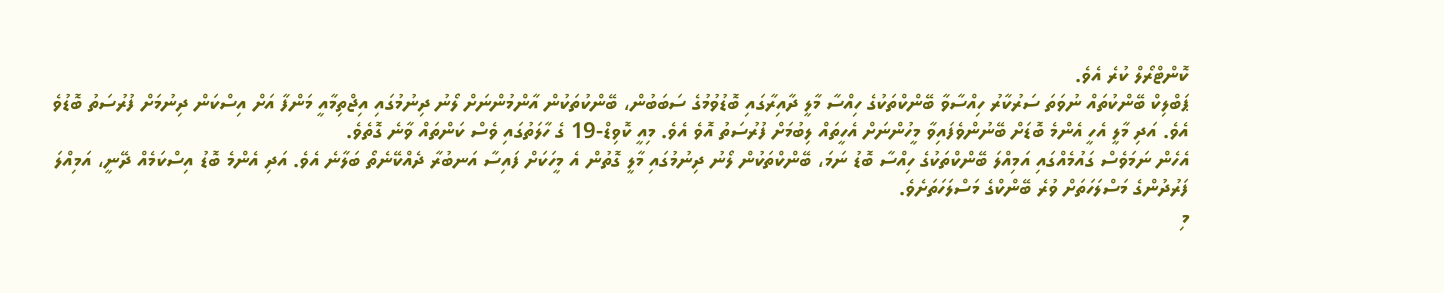ކޮންޓްރޯލް ކުރެ އެވެ.
ޕަބްލިކް ބޭންކުތައް ނުވަތަ ސަރުކާރު ހިއްސާވާ ބޭންކްތަކުގެ ހިއްސާ މާލީ ދާއިރާގައި ބޮޑުވުމުގެ ސަބަބުން، ބޭންކުތަކުން އާންމުންނަށް ލޯނު ދިނުމުގައި އިޖްތިމާއީ މަންފާ އަށް އިސްކަން ދިނުމަށް ފުރުސަތު ބޮޑުވެ އެވެ. އަދި މާލީ އެހީ އެންމެ ބޮޑަށް ބޭނުންވެފައިވާ މީހުންނަށް އެހީތައް ލިބުމަށް ފުރުސަތު އޮވެ އެވެ. މިއީ ކޮވިޑް-19 ގެ ހާލަތުގައި ވެސް ކަންތައް ވާނެ ގޮތެވެ.
އެހެން ނަމަވެސް ގައުމެއްގައި އަމިއްލަ ބޭންކްތަކުގެ ހިއްސާ ބޮޑު ނަމަ، ބޭންކްތަކުން ލޯނު ދިނުމުގައި މާލީ ގޮތުން އެ މީހަކަށް ފައިސާ އަނބުރާ ދެއްކޭނެތޯ ބަލާނެ އެވެ. އަދި އެންމެ ބޮޑު އިސްކަމެއް ދޭނީ، އަމިއްލަ ފަރުދުންގެ މަސްލަހަތަށް ވުރެ ބޭންކްގެ މަސްލަހަތަށެވެ.
މި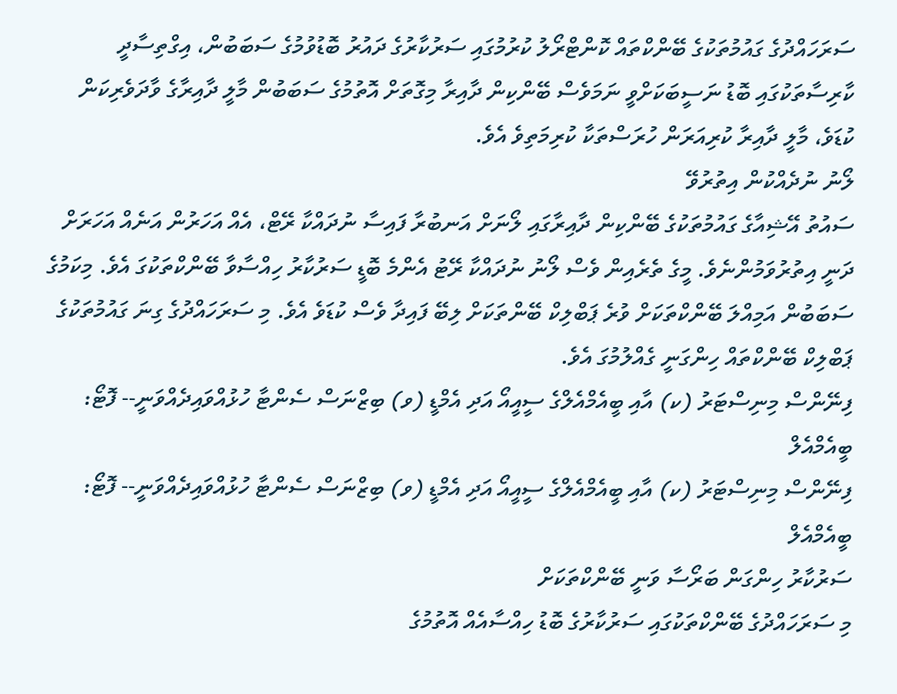ސަރަހައްދުގެ ގައުމުތަކުގެ ބޭންކްތައް ކޮންޓްރޯލު ކުރުމުގައި ސަރުކާރުގެ ދައުރު ބޮޑުވުމުގެ ސަބަބުން، އިގްތިސާދީ ކާރިސާތަކުގައި ބޮޑު ނަސީބަކަށްވީ ނަމަވެސް ބޭންކިން ދާއިރާ މިގޮތަށް އޮތުމުގެ ސަބަބުން މާލީ ދާއިރާގެ ވާދަވެރިކަން ކުޑަވެ، މާލީ ދާއިރާ ކުރިއަރަން ހުރަސްތަކާ ކުރިމަތިވެ އެވެ.
ލޯނު ނުދެއްކުން އިތުރުވޭ
ސައުތު އޭޝިއާގެ ގައުމުތަކުގެ ބޭންކިން ދާއިރާގައި ލޯނަށް އަނބުރާ ފައިސާ ނުދައްކާ ރޭޓް، އެއް އަހަރުން އަނެއް އަހަރަށް ދަނީ އިތުރުވަމުންނެވެ. މީގެ ތެރެއިން ވެސް ލޯނު ނުދައްކާ ރޭޓު އެންމެ ބޮޑީ ސަރުކާރު ހިއްސާވާ ބޭންކްތަކުގަ އެވެ. މިކަމުގެ ސަބަބުން އަމިއްލަ ބޭންކްތަކަށް ވުރެ ޕަބްލިކް ބޭންތަކަށް ލިބޭ ފައިދާ ވެސް ކުޑަވެ އެވެ. މި ސަރަހައްދުގެ ގިނަ ގައުމުތަކުގެ ޕަބްލިކް ބޭންކްތައް ހިންގަނީ ގެއްލުމުގަ އެވެ.
ފިނޭންސް މިނިސްޓަރު (ކ) އާއި ބީއެމްއެލްގެ ސީއީއޯ އަދި އެމްޑީ (ވ) ބިޒްނަސް ސެންޓާ ހުޅުއްވައިދެއްވަނީ-- ފޮޓޯ: ބީއެމްއެލް
ފިނޭންސް މިނިސްޓަރު (ކ) އާއި ބީއެމްއެލްގެ ސީއީއޯ އަދި އެމްޑީ (ވ) ބިޒްނަސް ސެންޓާ ހުޅުއްވައިދެއްވަނީ-- ފޮޓޯ: ބީއެމްއެލް
ސަރުކާރު ހިންގަން ބަރޯސާ ވަނީ ބޭންކްތަކަށް
މި ސަރަހައްދުގެ ބޭންކްތަކުގައި ސަރުކާރުގެ ބޮޑު ހިއްސާއެއް އޮތުމުގެ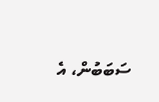ސަބަބުން، އެ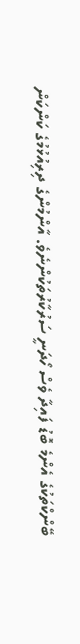ބޭންކްތަކުގެ އެންމެ ބޮޑު ފައިދާ ވެސް ހޯދަނީ ސަރުކާރުތަކުންނެވެ. އާންމުންގެ ދިރިއުޅުމުގެ ކަންކަން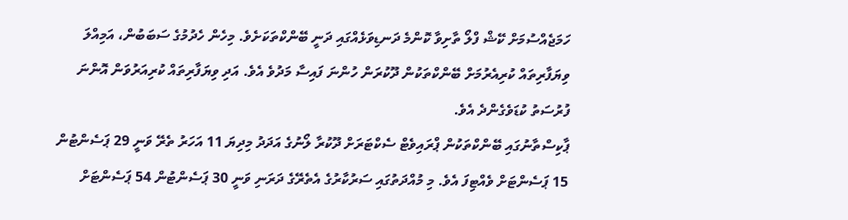ހަމަޖެއްސުމަށް ކޭޝް ފްލޯ ތާށިވާ ކޮންމެ ދަނޑިވަޅެއްގައި ދަނީ ބޭންކްތަކަށެވެ. މިހެން ހެދުމުގެ ސަބަބުން، އަމިއްލަ ވިޔަފާރިތައް ކުރިއެރުމަށް ބޭންކްތަކުން ދޫކުރަން ހުންނަ ފައިސާ މަދުވެ އެވެ. އަދި ވިޔަފާރިތައް ކުރިއަރުވަން އޮންނަ ފުރުސަތު ކުޑަވެގެންދެ އެވެ.
ޕާކިސްތާނުގައި ބޭންކްތަކުން ޕްރައިވެޓް ސެކްޓަރަށް ދޫކުރާ ލޯނުގެ އަދަދު މިދިޔަ 11 އަހަރު ތެރޭ ވަނީ 29 ޕަސެންޓުން 15 ޕަސެންޓަށް ވެއްޓިފަ އެވެ. މި މުއްދަތުގައި ސަރުކާރުގެ އެތެރޭގެ ދަރަނި ވަނީ 30 ޕަސެންޓުން 54 ޕަސެންޓަށް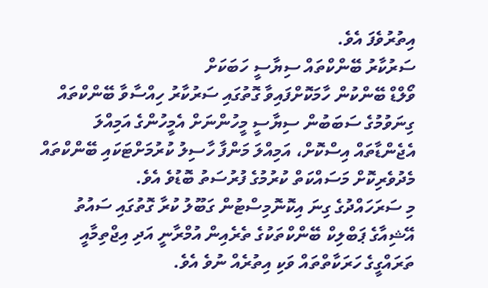އިތުރުވެފަ އެވެ.
ސަރުކާރު ބޭންކްތައް ސިޔާސީ ހަބަކަށް
ވޯލްޑް ބޭންކުން ހާމަކޮށްފައިވާ ގޮތުގައި ސަރުކާރު ހިއްސާވާ ބޭންކްތައް ގިނަވުމުގެ ސަބަބުން ސިޔާސީ މީހުންނަށް އެމީހުންގެ އަމިއްލަ އެޖެންޑާތައް އިސްކޮށް، އަމިއްލަ މަންފާ ހާސިލު ކުރުމަށްޓަކައި ބޭންކްތައް މެދުވެރިކޮށް މަސައްކަތް ކުރުމުގެ ފުރުސަތު ބޮޑުވެ އެވެ.
މި ސަރަހައްދުގެ ގިނަ އިކޮނޮމިސްޓުން ގަބޫލު ކުރާ ގޮތުގައި ސައުތު އޭޝިއާގެ ޕަބްލިކް ބޭންކްތަކުގެ ތެރެއިން އުމްރާނީ އަދި އިޖްތިމާއީ ތަރައްގީގެ ހަރަކާތްތައް ވަކި އިތުރެއް ނުވެ އެވެ.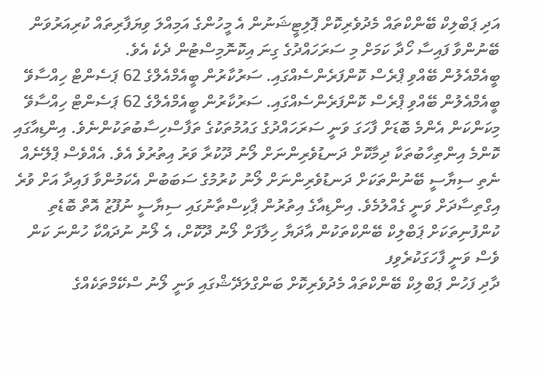އަދި ޕަބްލިކް ބޭންކްތައް މެދުވެރިކޮށް ޕޮލިޓީޝަނުން އެ މީހުންގެ އަމިއްލަ ވިޔަފާރިތައް ކުރިއަރުވަން ބޭނުންވާ ފައިސާ ހޯދާ ކަމަށް މި ސަރަހައްދުގެ ގިނަ އިކޮނޮމިސްޓުން ދެކެ އެވެ.
ބީއެމްއެލުން ބޭއްވި ޕްރެސް ކޮންފަރެންސެއްގައި. ސަރުކާރުން ބީއެމްއެލްގެ 62 ޕަސެންޓް ހިއްސާވޭ
ބީއެމްއެލުން ބޭއްވި ޕްރެސް ކޮންފަރެންސެއްގައި. ސަރުކާރުން ބީއެމްއެލްގެ 62 ޕަސެންޓް ހިއްސާވޭ
މިކަންކަން އެންމެ ބޮޑަށް ފާހަގަ ވަނީ ސަރަހައްދުގެ ގައުމުތަކުގެ ތަފާސްހިސާބުތަކުންނެވެ. އިންޑިއާގައި ކޮންމެ އިންތިހާބުތަކާ ދިމާކޮށް ދަނޑުވެރިންނަށް ލޯނު ދޫކުރާ ވަރު އިތުރުވެ އެވެ. އެއްވެސް ޕްލޭނެއް ނެތި ސިޔާސީ ބޭނުންތަކަށް ދަނޑުވެރިންނަށް ލޯނު ކުރުމުގެ ސަބަބުން އެކަމުންވާ ފައިދާ އަށް ވުރެ އިގްތިސާދަށް ވަނީ ގެއްލުމެވެ. އިންޑިއާގެ އިތުރުން ޕާކިސްތާނުގައި ސިޔާސީ ނުފޫޒު އޮތް ބޮޑެތި ކުންފުނިތަކަށް ޕަބްލިކް ބޭންކްތަކުން އާދަޔާ ހިލާފަށް ލޯނު ދޫކޮށް، އެ ލޯނު ނުދައްކާ ހުންނަ ކަން ވެސް ވަނީ ފާހަގަކުރެވިފ
ދާދި ފަހުން ޕަބްލިކް ބޭންކްތައް މެދުވެރިކޮށް ބަންގްލަދޭޝްގައި ވަނީ ލޯނު ސްކޭމްތަކެއްގެ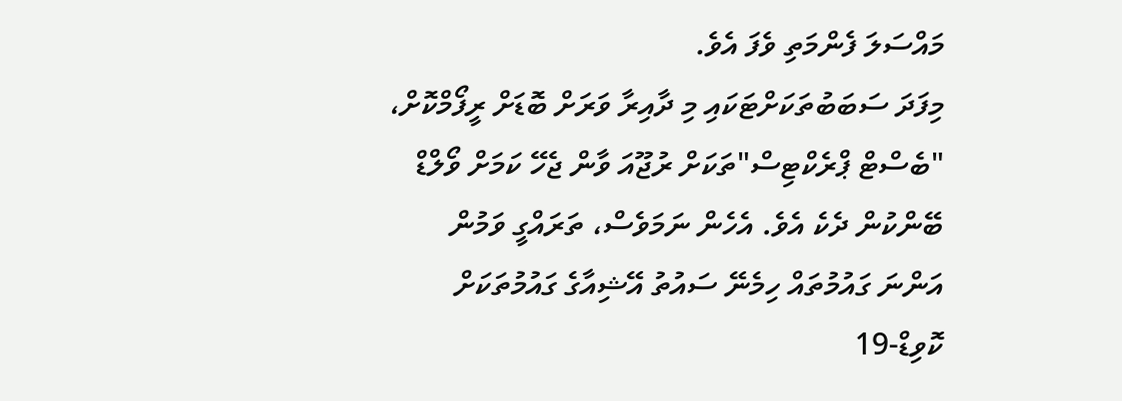މައްސަލަ ފެންމަތި ވެފަ އެވެ.
މިފަދަ ސަބަބުތަކަށްޓަކައި މި ދާއިރާ ވަރަށް ބޮޑަށް ރީފޯމްކޮށް، "ބެސްޓް ޕްރެކްޓިސް"ތަކަށް ރުޖޫއަ ވާން ޖެހޭ ކަމަށް ވޯލްޑް ބޭންކުން ދެކެ އެވެ. އެހެން ނަމަވެސް، ތަރައްގީ ވަމުން އަންނަ ގައުމުތައް ހިމެނޭ ސައުތު އޭޝިއާގެ ގައުމުތަކަށް ކޮވިޑް-19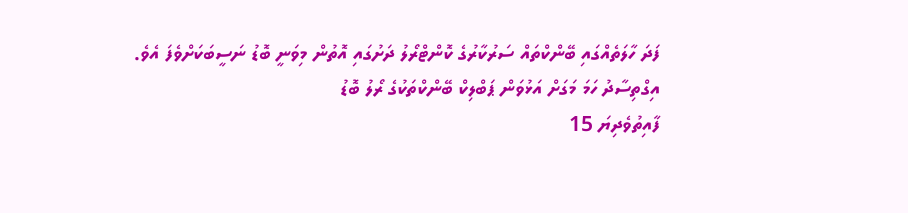ފަދަ ހާލަތެއްގައި ބޭންކްތައް ސަރުކާރުގެ ކޮންޓްރޯލު ދަށުގައި އޮތުން މިވަނީ ބޮޑު ނަސީބަކަށްވެފަ އެވެ.
އިގްތިސާދު ހަމަ މަގަށް އަޅުވަން ޕަބްލިކް ބޭންކްތަކުގެ ރޯލު ބޮޑު
ފާއިތުވެދިޔަ 15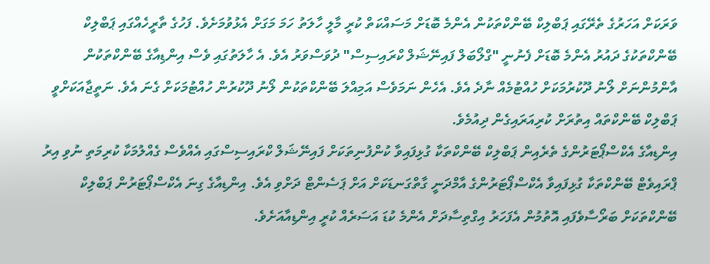ވަރަކަށް އަހަރުގެ ތެރޭގައި ޕަބްލިކް ބޭންކްތަކުން އެންމެ ބޮޑަށް މަސައްކަތް ކުރީ މާލީ ހާލަތު ހަމަ މަގަށް އެޅުވުމަށެވެ. ފަހުގެ ތާރީހެއްގައި ޕަބްލިކް ބޭންކްތަކުގެ ދައުރު އެންމެ ބޮޑަށް ފެނުނީ "ގްލޯބަލް ފައިނޭޝަލް ކްރައިސިސް" ދުވަސްވަރު އެވެ. އެ ހާލަތުގައި ވެސް އިންޑިއާގެ ބޭންކްތަކުން އާންމުންނަށް ލޯނު ދޫކުރުމަކަށް ހުއްޓުމެއް ނާދެ އެވެ. އެހެން ނަމަވެސް އަމިއްލަ ބޭންކްތަކުން ލޯނު ދޫކުރުން ހުއްޓުމަކަށް ގެނަ އެވެ. ނަތީޖާއަކަށްވީ ޕަބްލިކް ބޭންކްތައް އިތުރަށް ކުރިއަރައިގެން ދިއުމެވެ.
އިންޑިއާގެ އެކްސްޕޯޓަރުންގެ ތެރެއިން ޕަބްލިކް ބޭންކްތަކާ ގުޅިފައިވާ ކުންފުނިތަކަށް ފައިނޭޝަލް ކްރައިސިސްގައި އެއްވެސް ގެއްލުމަކާ ކުރިމަތި ނުވި އިރު ޕްރައިވެޓް ބޭންކްތަކާ ގުޅިފައިވާ އެކްސްޕޯޓަރުންގެ އާމްދަނީ ގާތްގަނޑަކަށް އަށް ޕަސެންޓް ދަށްވި އެވެ. އިންޑިއާގެ ގިނަ އެކްސްޕޯޓަރުން ޕަބްލިކް ބޭންކްތަކަށް ބަރޯސާވެފައި އޮތުމުން އެފަހަރު އިގްތިސާދަށް އެންމެ ކުޑަ އަސަރެއް ކުރީ އިންޑިއާއަށެވެ.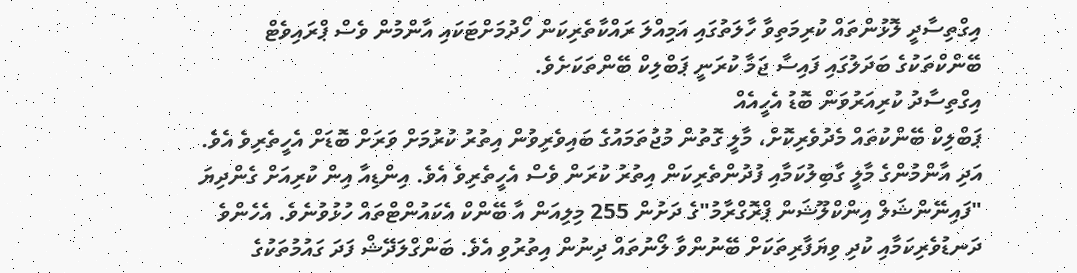އިގްތިސާދީ ލޮޅުންތައް ކުރިމަތިވާ ހާލަތުގައި އަމިއްލަ ރައްކާތެރިކަން ހޯދުމަށްޓަކައި އާންމުން ވެސް ޕްރައިވެޓް ބޭންކްތަކުގެ ބަދަލުގައި ފައިސާ ޖަމާ ކުރަނީ ޕަބްލިކް ބޭންތަކަށެވެ.
އިގްތިސާދު ކުރިއަރުވަން ބޮޑު އެހީއެއް
ޕަބްލިކް ބޭންކުތައް މެދުވެރިކޮށް، މާލީ ގޮތުން މުޖުތަމައުގެ ބައިވެރިވުން އިތުރު ކުރުމަށް ވަރަށް ބޮޑަށް އެހީތެރިވެ އެވެ. އަދި އާންމުންގެ މާލީ ގާބިލުކަމާއި ފުދުންތެރިކަން އިތުރު ކުރަން ވެސް އެހީތެރިވެ އެވެ. އިންޑިއާ އިން ކުރިއަށް ގެންދިޔަ "ފައިނޭންޝަލް އިންކްލޫޝަން ޕްރޮގްރާމު"ގެ ދަށުން 255 މިލިއަން އާ ބޭންކް އެކައުންޓްތައް ހުޅުވުނެވެ. އެހެންވެ ދަނޑުވެރިކަމާއި ކުދި ވިޔަފާރިތަކަށް ބޭނުންވާ ލޯނުތައް ދިނުން އިތުރުވި އެވެ. ބަންގްލަދޭޝް ފަދަ ގައުމުތަކުގެ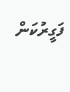ފަގީރުކަން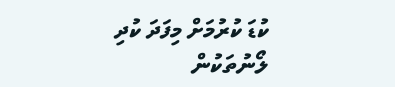ކުޑަ ކުރުމަށް މިފަދަ ކުދި ލޯނުތަކުން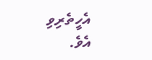އެހީތެރިވި އެވެ.